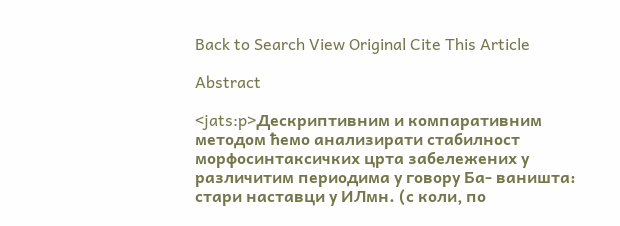Back to Search View Original Cite This Article

Abstract

<jats:p>Дескриптивним и компаративним методом ћемо анализирати стабилност морфосинтаксичких црта забележених у различитим периодима у говору Ба- ваништа: стари наставци у ИЛмн. (с коли, по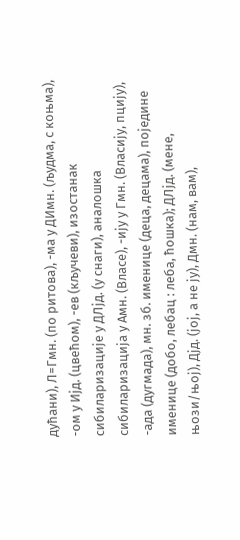дућани), Л=Гмн. (по ритова), -ма у ДИмн. (људма, с коњма), -ом у Ијд. (цвећом), -ев (кључеви), изостанак сибиларизације у ДЛјд. (у снаги), аналошка сибиларизација у Амн. (Власе), -ију у Гмн. (Власију, пцију), -ада (дугмада), мн. зб. именице (деца, децама), поједине именице (добо, лебац : леба, ћошка); ДЛјд. (мене, њози/њој), Дјд. (јој, а не ју), Дмн. (нам, вам),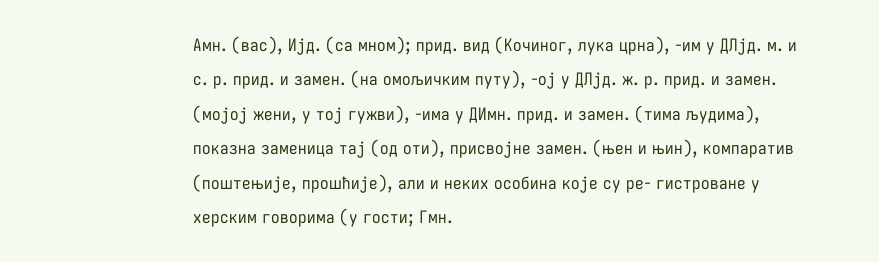Амн. (вас), Ијд. (са мном); прид. вид (Кочиног, лука црна), -им у ДЛјд. м. и с. р. прид. и замен. (на омољичким путу), -ој у ДЛјд. ж. р. прид. и замен. (мојој жени, у тој гужви), -има у ДИмн. прид. и замен. (тима људима), показна заменица тај (од оти), присвојне замен. (њен и њин), компаратив (поштењије, прошћије), али и неких особина које су ре- гистроване у херским говорима (у гости; Гмн.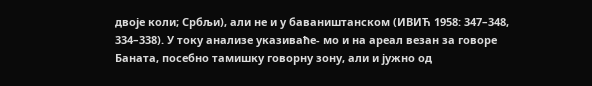двоје коли; Србљи), али не и у баваништанском (ИВИЋ 1958: 347–348, 334–338). У току анализе указиваће- мо и на ареал везан за говоре Баната, посебно тамишку говорну зону, али и јужно од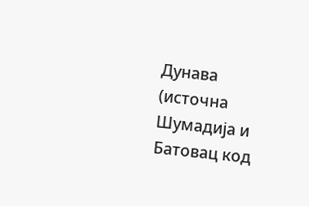Дунава (источна Шумадија и Батовац код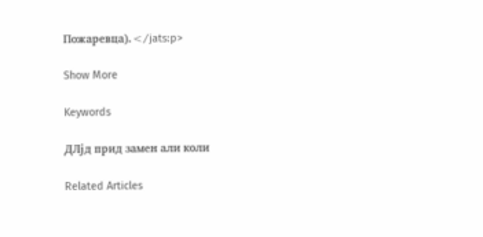Пожаревца).</jats:p>

Show More

Keywords

ДЛјд прид замен али коли

Related Articles